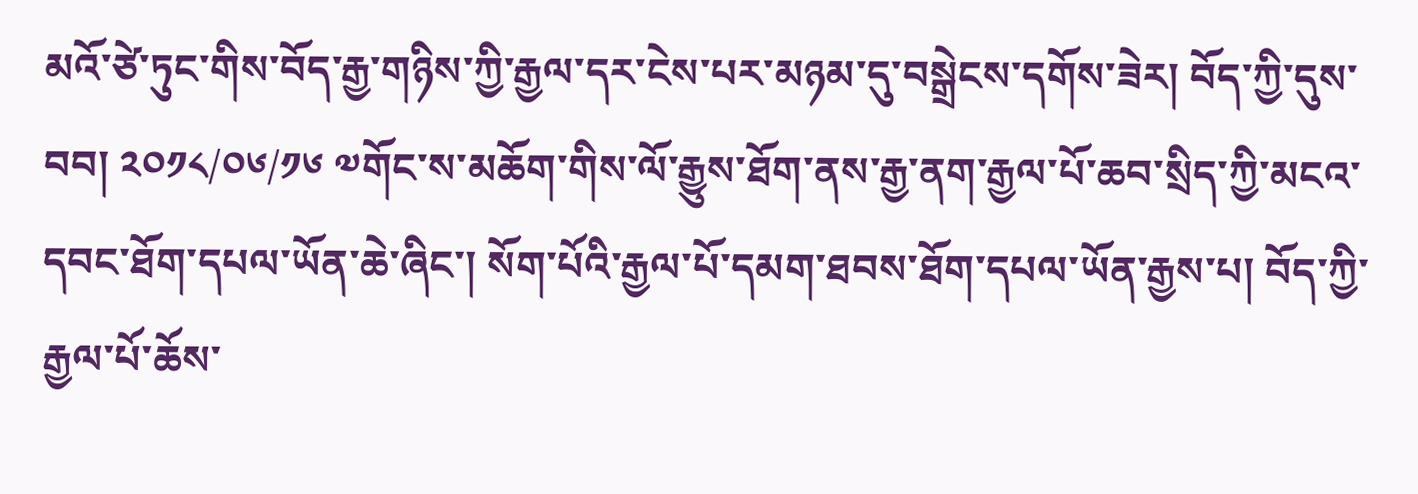མའོ་ཙེ་ཏུང་གིས་བོད་རྒྱ་གཉིས་ཀྱི་རྒྱལ་དར་ངེས་པར་མཉམ་དུ་བསྒྲེངས་དགོས་ཟེར། བོད་ཀྱི་དུས་བབ། ༢༠༡༨/༠༦/༡༦ ༧གོང་ས་མཆོག་གིས་ལོ་རྒྱུས་ཐོག་ནས་རྒྱ་ནག་རྒྱལ་པོ་ཆབ་སྲིད་ཀྱི་མངའ་དབང་ཐོག་དཔལ་ཡོན་ཆེ་ཞིང་། སོག་པོའི་རྒྱལ་པོ་དམག་ཐབས་ཐོག་དཔལ་ཡོན་རྒྱས་པ། བོད་ཀྱི་རྒྱལ་པོ་ཆོས་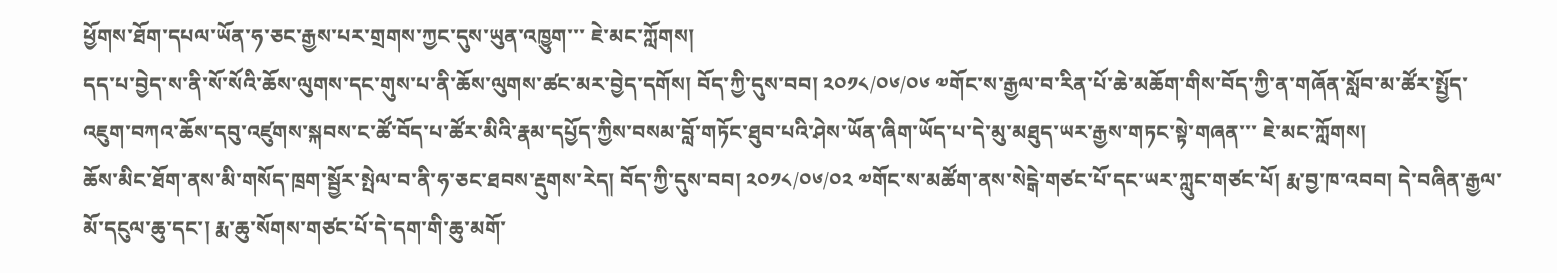ཕྱོགས་ཐོག་དཔལ་ཡོན་ཧ་ཅང་རྒྱས་པར་གྲགས་ཀྱང་དུས་ཡུན་འཁྱུག་་་ ཇེ་མང་ཀློགས།
དད་པ་བྱེད་ས་ནི་སོ་སོའི་ཆོས་ལུགས་དང་གུས་པ་ནི་ཆོས་ལུགས་ཚང་མར་བྱེད་དགོས། བོད་ཀྱི་དུས་བབ། ༢༠༡༨/༠༦/༠༦ ༧གོང་ས་རྒྱལ་བ་རིན་པོ་ཆེ་མཆོག་གིས་བོད་ཀྱི་ན་གཞོན་སློབ་མ་ཚོར་སྤྱོད་འཇུག་བཀའ་ཆོས་དབུ་འཛུགས་སྐབས་ང་ཚོ་བོད་པ་ཚོར་མིའི་རྣམ་དཔྱོད་ཀྱིས་བསམ་བློ་གཏོང་ཐུབ་པའི་ཤེས་ཡོན་ཞིག་ཡོད་པ་དེ་མུ་མཐུད་ཡར་རྒྱས་གཏང་སྟེ་གཞན་་་ ཇེ་མང་ཀློགས།
ཆོས་མིང་ཐོག་ནས་མི་གསོད་ཁྲག་སྦྱོར་སྤེལ་བ་ནི་ཧ་ཅང་ཐབས་རྡུགས་རེད། བོད་ཀྱི་དུས་བབ། ༢༠༡༨/༠༦/༠༢ ༧གོང་ས་མཚོག་ནས་སེངྒེ་གཙང་པོ་དང་ཡར་ཀླུང་གཙང་པོ། རྨ་བྱ་ཁ་འབབ། དེ་བཞིན་རྒྱལ་མོ་དངུལ་ཆུ་དང་། རྨ་ཆུ་སོགས་གཙང་པོ་དེ་དག་གི་ཆུ་མགོ་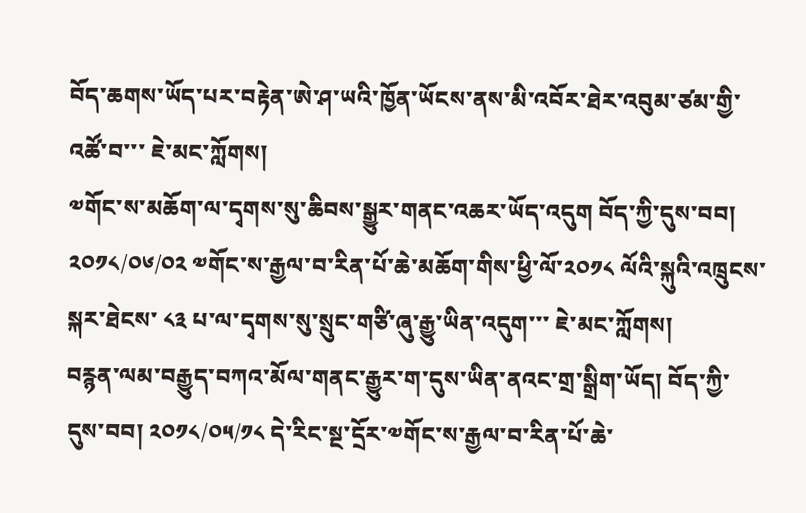བོད་ཆགས་ཡོད་པར་བརྟེན་ཨེ་ཤ་ཡའི་ཁྱོན་ཡོངས་ནས་མི་འབོར་ཐེར་འབུམ་ཙམ་གྱི་འཚོ་བ་་་ ཇེ་མང་ཀློགས།
༧གོང་ས་མཆོག་ལ་དྭགས་སུ་ཆིབས་སྒྱུར་གནང་འཆར་ཡོད་འདུག བོད་ཀྱི་དུས་བབ། ༢༠༡༨/༠༦/༠༢ ༧གོང་ས་རྒྱལ་བ་རིན་པོ་ཆེ་མཆོག་གིས་ཕྱི་ལོ་༢༠༡༨ ལོའི་སྐུའི་འཁྲུངས་སྐར་ཐེངས་ ༨༣ པ་ལ་དྭགས་སུ་སྲུང་གཙི་ཞུ་རྒྱུ་ཡིན་འདུག་་་ ཇེ་མང་ཀློགས།
བརྙན་ལམ་བརྒྱུད་བཀའ་མོལ་གནང་རྒྱུར་ག་དུས་ཡིན་ནའང་གྲ་སྒྲིག་ཡོད། བོད་ཀྱི་དུས་བབ། ༢༠༡༨/༠༥/༡༨ དེ་རིང་སྔ་དྲོར་༧གོང་ས་རྒྱལ་བ་རིན་པོ་ཆེ་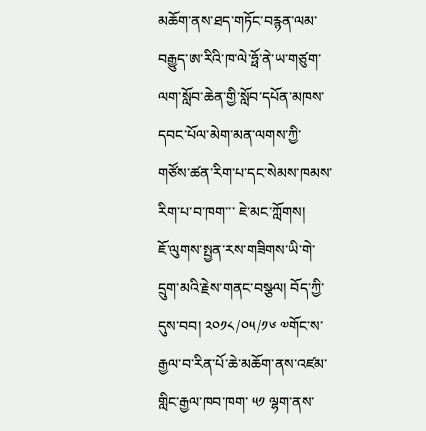མཆོག་ནས་ཐད་གཏོང་བརྙན་ལམ་བརྒྱུད་ཨ་རིའི་ཁ་ལེ་ཧྥོ་ནེ་ཡ་གཙུག་ལག་སློབ་ཆེན་གྱི་སློབ་དཔོན་མཁས་དབང་པོལ་མེག་མན་ལགས་ཀྱི་གཙོས་ཚན་རིག་པ་དང་སེམས་ཁམས་རིག་པ་བ་ཁག་་་ ཇེ་མང་ཀློགས།
ཇོ་ལུགས་སྤྱན་རས་གཟིགས་ཡི་གེ་དྲུག་མའི་རྗེས་གནང་བསྩལ། བོད་ཀྱི་དུས་བབ། ༢༠༡༨/༠༥/༡༦ ༧གོང་ས་རྒྱལ་བ་རིན་པོ་ཆེ་མཆོག་ནས་འཛམ་གླིང་རྒྱལ་ཁབ་ཁག་ ༥༡ ལྷག་ནས་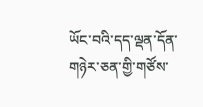ཡོང་བའི་དད་ལྡན་དོན་གཉེར་ཅན་གྱི་གཙོས་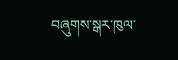བཞུགས་སྒར་ཁུལ་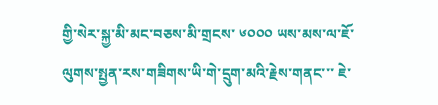གྱི་སེར་སྐྱ་མི་མང་བཅས་མི་གྲངས་ ༦༠༠༠ ཡས་མས་ལ་ཇོ་ལུགས་སྤྱན་རས་གཟིགས་ཡི་གེ་དྲུག་མའི་རྗེས་གནང་་་ ཇེ་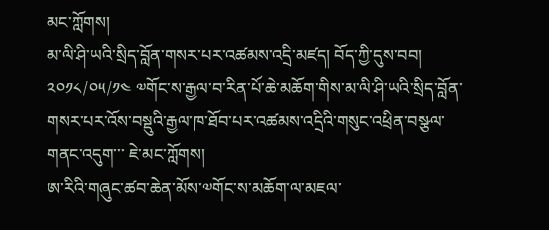མང་ཀློགས།
མ་ལི་ཤི་ཡའི་སྲིད་བློན་གསར་པར་འཚམས་འདྲི་མཛད། བོད་ཀྱི་དུས་བབ། ༢༠༡༨/༠༥/༡༤ ༧གོང་ས་རྒྱལ་བ་རིན་པོ་ཆེ་མཆོག་གིས་མ་ལི་ཤི་ཡའི་སྲིད་བློན་གསར་པར་འོས་བསྡུའི་རྒྱལ་ཁ་ཐོབ་པར་འཚམས་འདྲིའི་གསུང་འཕྲིན་བསྩལ་གནང་འདུག་་་ ཇེ་མང་ཀློགས།
ཨ་རིའི་གཞུང་ཚབ་ཆེན་མོས་༧གོང་ས་མཆོག་ལ་མཇལ་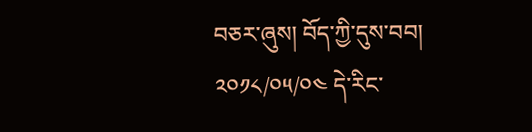བཅར་ཞུས། བོད་ཀྱི་དུས་བབ། ༢༠༡༨/༠༥/༠༤ དེ་རིང་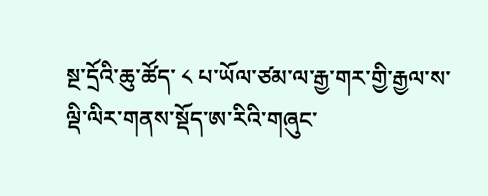སྔ་དྲོའི་ཆུ་ཚོད་ ༨ པ་ཡོལ་ཙམ་ལ་རྒྱ་གར་གྱི་རྒྱལ་ས་ལྡི་ལིར་གནས་སྡོད་ཨ་རིའི་གཞུང་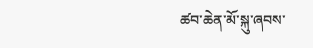ཚབ་ཆེན་མོ་སྐུ་ཞབས་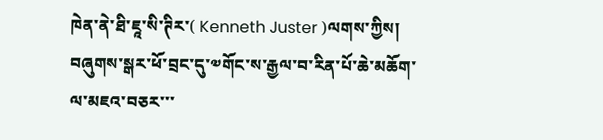ཁེན་ནེ་ཐི་ཇཱ་སི་ཊིར་( Kenneth Juster )ལགས་ཀྱིས། བཞུགས་སྒར་ཕོ་བྲང་དུ་༧གོང་ས་རྒྱལ་བ་རིན་པོ་ཆེ་མཆོག་ལ་མཇའ་བཅར་་་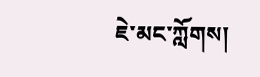ཇེ་མང་ཀློགས།